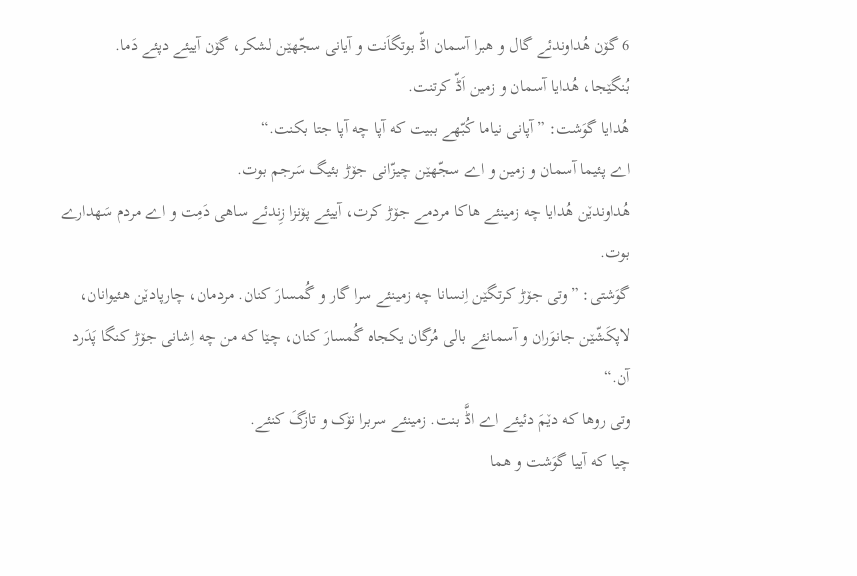6 گۆن هُداوندئے گال و هبرا آسمان اڈّ بوتگاَنت و آیانی سجّهێن لشکر، گۆن آییئے دپئے دَما.
بُنگێجا، هُدایا آسمان و زمین اَڈّ کرتنت.
هُدایا گوَشت: ”آپانی نیاما کُبّهے ببیت که آپا چه آپا جتا بکنت.“
اے پئیما آسمان و زمین و اے سجّهێن چیزّانی جۆڑ بئیگ سَرجم بوت.
هُداوندێن هُدایا چه زمینئے هاکا مردمے جۆڑ کرت، آییئے پۆنزا زِندئے ساهی دَمِت و اے مردم سَهدارے بوت.
گوَشتی: ”وتی جۆڑ کرتگێن اِنسانا چه زمینئے سرا گار و گُمسارَ کنان. مردمان، چارپادێن هئیوانان، لاپکَشّێن جانوَران و آسمانئے بالی مُرگان یکجاه گُمسارَ کنان، چێا که من چه اِشانی جۆڑ کنگا پَدَرد آن.“
وتی روها که دێمَ دئیئے اے اڈَّ بنت. زمینئے سربرا نۆک و تازگَ کنئے.
چیا که آییا گوَشت و هما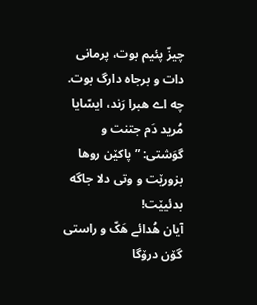چیزّ پئیم بوت، پرمانی دات و برجاه دارگ بوت.
چه اے هبرا رَند، ایسّایا مُرید دَم جتنت و گوَشتی: ”پاکێن روها بزورێت و وتی دلا جاگه بدئیێت!
آیان هُدائے هَکّ و راستی گۆن درۆگا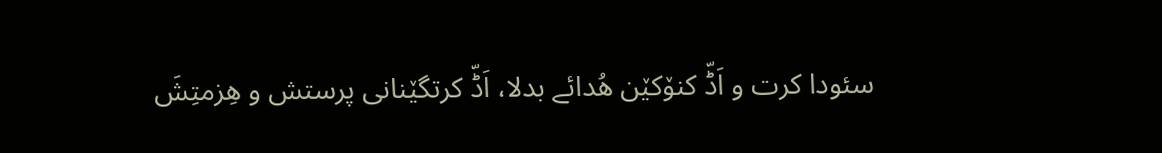سئودا کرت و اَڈّ کنۆکێن هُدائے بدلا، اَڈّ کرتگێنانی پرستش و هِزمتِشَ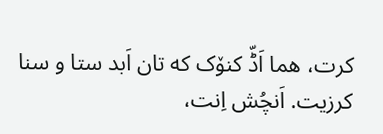کرت، هما اَڈّ کنۆک که تان اَبد ستا و سنا کرزیت. اَنچُش اِنت،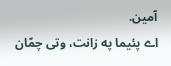آمین.
اے پئیما په زانت، وتی چمّان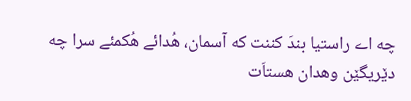چه اے راستیا بندَ کننت که آسمان، هُدائے هُکمئے سرا چه دێریگێن وهدان هستاَت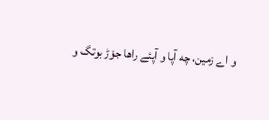و اے زمین، چه آپا و آپئے راها جۆڑ بوتگ و